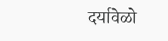दर्यावेळो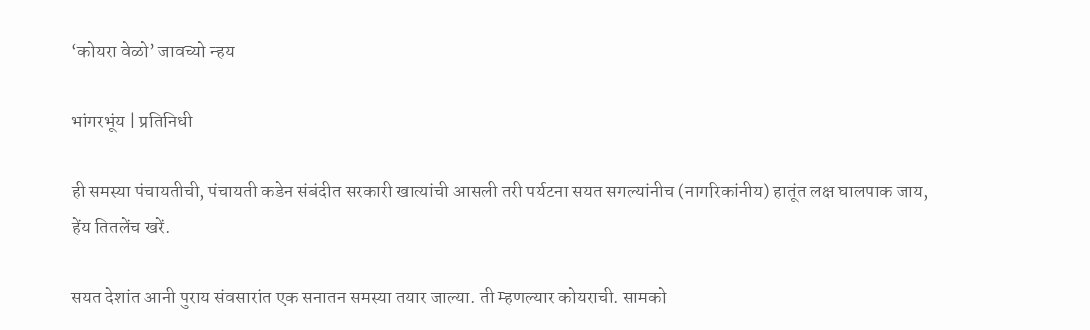‘कोयरा वेळो’ जावच्यो न्हय

भांगरभूंय | प्रतिनिधी

ही समस्या पंचायतीची, पंचायती कडेन संबंदीत सरकारी खात्यांची आसली तरी पर्यटना सयत सगल्यांनीच (नागरिकांनीय) हातूंत लक्ष घालपाक जाय, हेंय तितलेंच खरें.

सयत देशांत आनी पुराय संवसारांत एक सनातन समस्या तयार जाल्या. ती म्हणल्यार कोयराची. सामको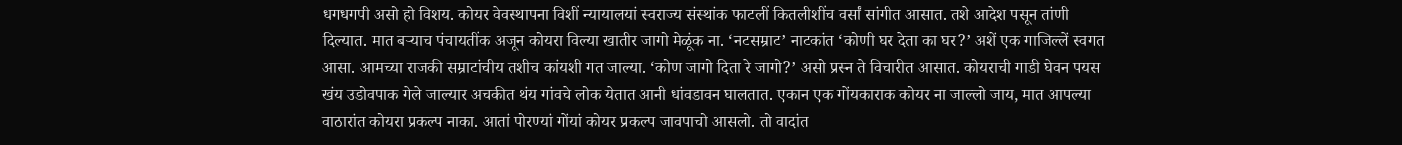धगधगपी असो हो विशय. कोयर वेवस्थापना विशीं न्यायालयां स्वराज्य संस्थांक फाटलीं कितलीशींच वर्सां सांगीत आसात. तशे आदेश पसून तांणी दिल्यात. मात बऱ्याच पंचायतींक अजून कोयरा विल्या खातीर जागो मेळूंक ना. ‘नटसम्राट’ नाटकांत ‘कोणी घर देता का घर?’ अशें एक गाजिल्लें स्वगत आसा. आमच्या राजकी सम्राटांचीय तशीच कांयशी गत जाल्या. ‘कोण जागो दिता रे जागो?’ असो प्रस्न ते विचारीत आसात. कोयराची गाडी घेवन पयस खंय उडोवपाक गेले जाल्यार अचकीत थंय गांवचे लोक येतात आनी धांवडावन घालतात. एकान एक गोंयकाराक कोयर ना जाल्लो जाय, मात आपल्या वाठारांत कोयरा प्रकल्प नाका. आतां पोरण्यां गोंयां कोयर प्रकल्प जावपाचो आसलो. तो वादांत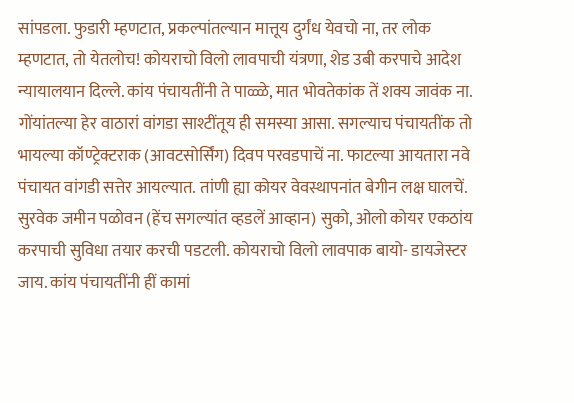सांपडला. फुडारी म्हणटात, प्रकल्पांतल्यान मात्तूय दुर्गंध येवचो ना, तर लोक म्हणटात, तो येतलोच! कोयराचो विलो लावपाची यंत्रणा, शेड उबी करपाचे आदेश न्यायालयान दिल्ले. कांय पंचायतींनी ते पाळ्ळे, मात भोवतेकांक तें शक्य जावंक ना.
गोंयांतल्या हेर वाठारां वांगडा साश्टींतूय ही समस्या आसा. सगल्याच पंचायतींक तो भायल्या कॉण्ट्रेक्टराक (आवटसोर्सिंग) दिवप परवडपाचें ना. फाटल्या आयतारा नवे पंचायत वांगडी सत्तेर आयल्यात. तांणी ह्या कोयर वेवस्थापनांत बेगीन लक्ष घालचें. सुरवेक जमीन पळोवन (हेंच सगल्यांत व्हडलें आव्हान) सुको, ओलो कोयर एकठांय करपाची सुविधा तयार करची पडटली. कोयराचो विलो लावपाक बायो- डायजेस्टर जाय. कांय पंचायतींनी हीं कामां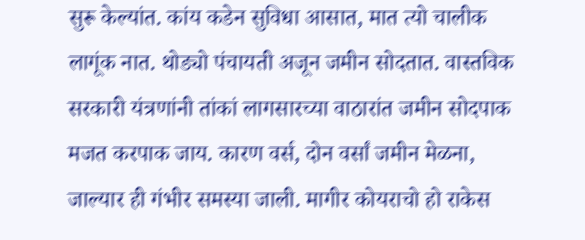सुरू केल्यांत. कांय कडेन सुविधा आसात, मात त्यो चालीक लागूंक नात. थोड्यो पंचायती अजून जमीन सोदतात. वास्तविक सरकारी यंत्रणांनी तांकां लागसारच्या वाठारांत जमीन सोदपाक मजत करपाक जाय. कारण वर्स, दोन वर्सां जमीन मेळना, जाल्यार ही गंभीर समस्या जाली. मागीर कोयराचो हो राकेस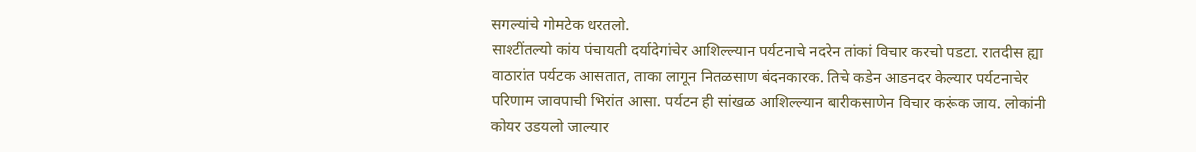सगल्यांचे गोमटेक धरतलो.
साश्टींतल्यो कांय पंचायती दर्यादेगांचेर आशिल्ल्यान पर्यटनाचे नदरेन तांकां विचार करचो पडटा. रातदीस ह्या वाठारांत पर्यटक आसतात, ताका लागून नितळसाण बंदनकारक. तिचे कडेन आडनदर केल्यार पर्यटनाचेर परिणाम जावपाची भिरांत आसा. पर्यटन ही सांखळ आशिल्ल्यान बारीकसाणेन विचार करूंक जाय. लोकांनी कोयर उडयलो जाल्यार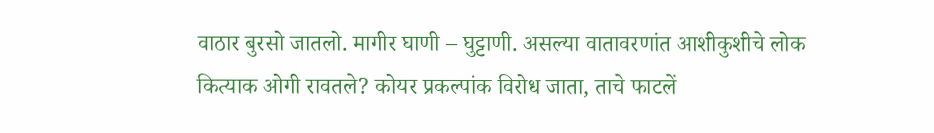वाठार बुरसो जातलो. मागीर घाणी – घुट्टाणी. असल्या वातावरणांत आशीकुशीचे लोक कित्याक ओगी रावतले? कोयर प्रकल्पांक विरोध जाता, ताचे फाटलें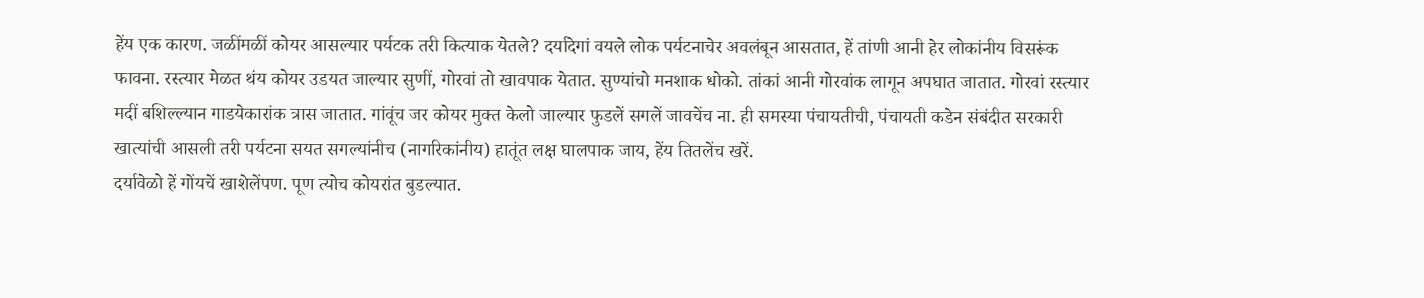हेंय एक कारण. जळींमळीं कोयर आसल्यार पर्यटक तरी कित्याक येतले? दर्यादेगां वयले लोक पर्यटनाचेर अवलंबून आसतात, हें तांणी आनी हेर लोकांनीय विसरूंक फावना. रस्त्यार मेळत थंय कोयर उडयत जाल्यार सुणीं, गोरवां तो खावपाक येतात. सुण्यांचो मनशाक धोको. तांकां आनी गोरवांक लागून अपघात जातात. गोरवां रस्त्यार मदीं बशिल्ल्यान गाडयेकारांक त्रास जातात. गांवूंच जर कोयर मुक्त केलो जाल्यार फुडलें सगलें जावचेंच ना. ही समस्या पंचायतीची, पंचायती कडेन संबंदीत सरकारी खात्यांची आसली तरी पर्यटना सयत सगल्यांनीच (नागरिकांनीय) हातूंत लक्ष घालपाक जाय, हेंय तितलेंच खरें.
दर्यावेळो हें गोंयचें खाशेलेंपण. पूण त्योच कोयरांत बुडल्यात.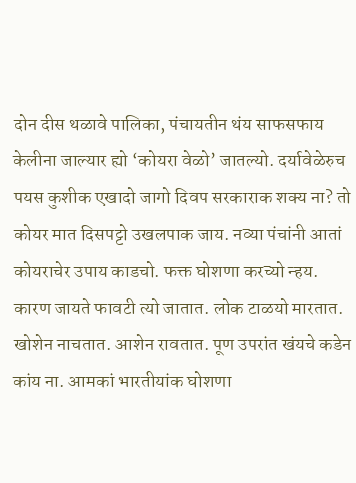दोन दीस थळावे पालिका, पंचायतीन थंय साफसफाय केलीना जाल्यार ह्यो ‘कोयरा वेळो’ जातल्यो. दर्यावेळेरुच पयस कुशीक एखादो जागो दिवप सरकाराक शक्य ना? तो कोयर मात दिसपट्टो उखलपाक जाय. नव्या पंचांनी आतां कोयराचेर उपाय काडचो. फक्त घोशणा करच्यो न्हय. कारण जायते फावटी त्यो जातात. लोक टाळयो मारतात. खोशेन नाचतात. आशेन रावतात. पूण उपरांत खंयचे कडेन कांय ना. आमकां भारतीयांक घोशणा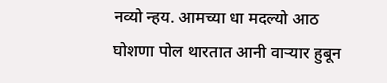नव्यो न्हय. आमच्या धा मदल्यो आठ घोशणा पोल थारतात आनी वाऱ्यार हुबून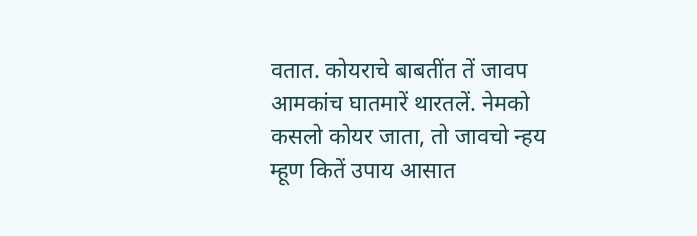वतात. कोयराचे बाबतींत तें जावप आमकांच घातमारें थारतलें. नेमको कसलो कोयर जाता, तो जावचो न्हय म्हूण कितें उपाय आसात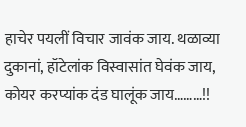हाचेर पयलीं विचार जावंक जाय. थळाव्या दुकानां, हॉटेलांक विस्वासांत घेवंक जाय, कोयर करप्यांक दंड घालूंक जाय………!!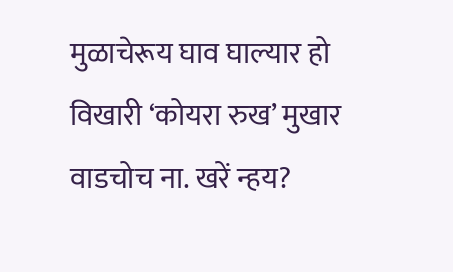मुळाचेरूय घाव घाल्यार हो विखारी ‘कोयरा रुख’ मुखार वाडचोच ना. खरें न्हय?